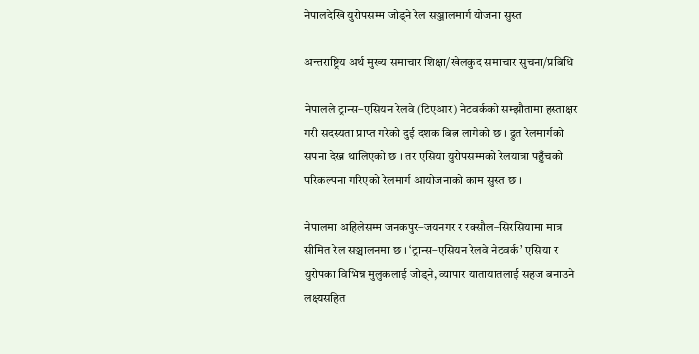नेपालदेखि युरोपसम्म जोड्ने रेल सञ्जालमार्ग योजना सुस्त

अन्तराष्ट्रिय अर्थ मुख्य समाचार शिक्षा/खेलकुद समाचार सुचना/प्रबिधि

नेपालले ट्रान्स–एसियन रेलवे (टिएआर) नेटवर्कको सम्झौतामा हस्ताक्षर गरी सदस्यता प्राप्त गरेको दुई दशक बित्न लागेको छ । द्रुत रेलमार्गको सपना देख्न थालिएको छ । तर एसिया युरोपसम्मको रेलयात्रा पहुँचको परिकल्पना गरिएको रेलमार्ग आयोजनाको काम सुस्त छ ।

नेपालमा अहिलेसम्म जनकपुर–जयनगर र रक्सौल–सिरसियामा मात्र सीमित रेल सञ्चालनमा छ । ‘ट्रान्स–एसियन रेलवे नेटवर्क’ एसिया र युरोपका विभिन्न मुलुकलाई जोड्ने, व्यापार यातायातलाई सहज बनाउने लक्ष्यसहित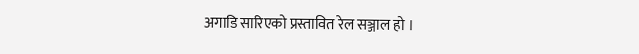अगाडि सारिएको प्रस्तावित रेल सञ्जाल हो ।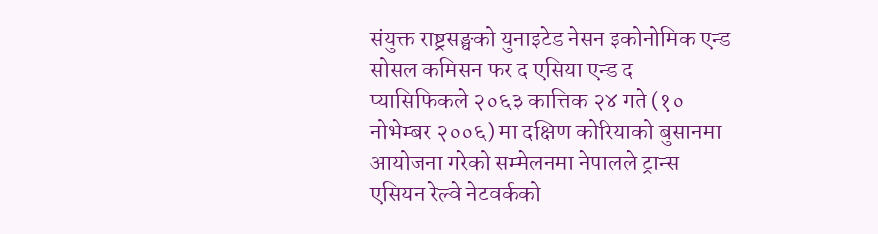संयुक्त राष्ट्रसङ्घको युनाइटेड नेसन इकोनोमिक एन्ड सोसल कमिसन फर द एसिया एन्ड द प्यासिफिकले २०६३ कात्तिक २४ गते (१० नोभेम्बर २००६) मा दक्षिण कोरियाको बुसानमा आयोजना गरेको सम्मेलनमा नेपालले ट्रान्स एसियन रेल्वे नेटवर्कको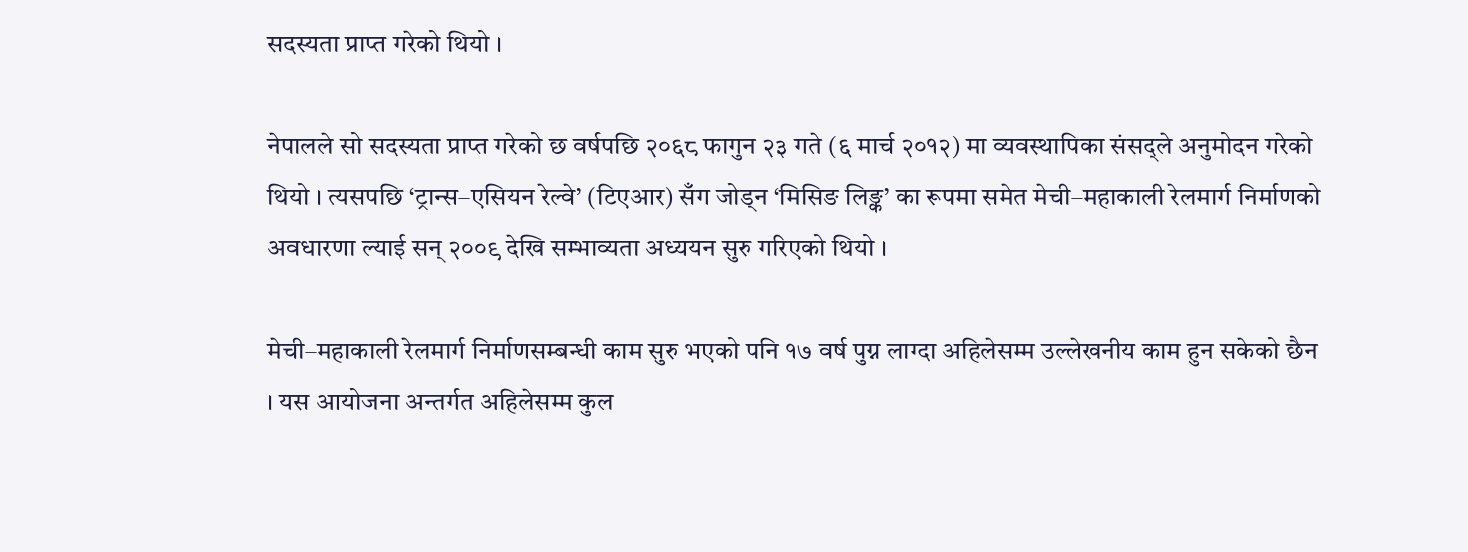सदस्यता प्राप्त गरेको थियो ।

नेपालले सो सदस्यता प्राप्त गरेको छ वर्षपछि २०६८ फागुन २३ गते (६ मार्च २०१२) मा व्यवस्थापिका संसद्ले अनुमोदन गरेको थियो । त्यसपछि ‘ट्रान्स–एसियन रेल्वे’ (टिएआर) सँग जोड्न ‘मिसिङ लिङ्क’ का रूपमा समेत मेची–महाकाली रेलमार्ग निर्माणको अवधारणा ल्याई सन् २००९ देखि सम्भाव्यता अध्ययन सुरु गरिएको थियो ।

मेची–महाकाली रेलमार्ग निर्माणसम्बन्धी काम सुरु भएको पनि १७ वर्ष पुग्न लाग्दा अहिलेसम्म उल्लेखनीय काम हुन सकेको छैन । यस आयोजना अन्तर्गत अहिलेसम्म कुल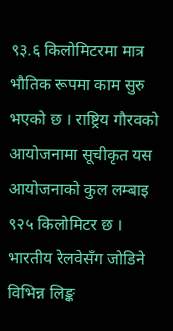९३.६ किलोमिटरमा मात्र भौतिक रूपमा काम सुरु भएको छ । राष्ट्रिय गौरवको आयोजनामा सूचीकृत यस आयोजनाको कुल लम्बाइ ९२५ किलोमिटर छ । भारतीय रेलवेसँग जोडिने विभिन्न लिङ्क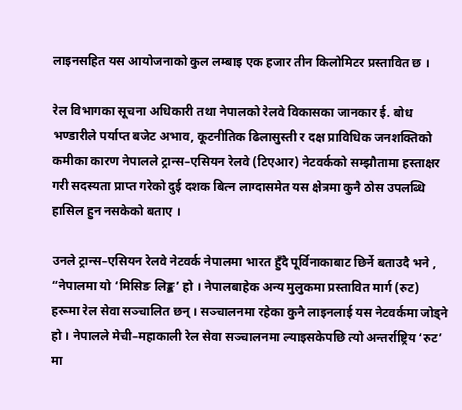लाइनसहित यस आयोजनाको कुल लम्बाइ एक हजार तीन किलोमिटर प्रस्तावित छ ।

रेल विभागका सूचना अधिकारी तथा नेपालको रेलवे विकासका जानकार ई. बोध भण्डारीले पर्याप्त बजेट अभाव, कूटनीतिक ढिलासुस्ती र दक्ष प्राविधिक जनशक्तिको कमीका कारण नेपालले ट्रान्स–एसियन रेलवे (टिएआर) नेटवर्कको सम्झौतामा हस्ताक्षर गरी सदस्यता प्राप्त गरेको दुई दशक बित्न लाग्दासमेत यस क्षेत्रमा कुनै ठोस उपलब्धि हासिल हुन नसकेको बताए ।

उनले ट्रान्स–एसियन रेलवे नेटवर्क नेपालमा भारत हुँदै पूर्विनाकाबाट छिर्ने बताउदै भने , “नेपालमा यो ‘मिसिङ लिङ्क’ हो । नेपालबाहेक अन्य मुलुकमा प्रस्तावित मार्ग (रुट) हरूमा रेल सेवा सञ्चालित छन् । सञ्चालनमा रहेका कुनै लाइनलाई यस नेटवर्कमा जोड्ने हो । नेपालले मेची–महाकाली रेल सेवा सञ्चालनमा ल्याइसकेपछि त्यो अन्तर्राष्ट्रिय ‘रुट’ मा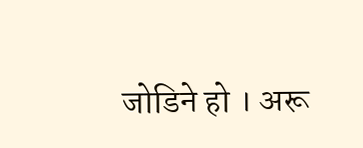जोडिने हो । अरू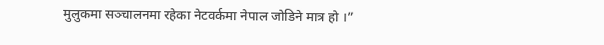मुलुकमा सञ्चालनमा रहेका नेटवर्कमा नेपाल जोडिने मात्र हो ।”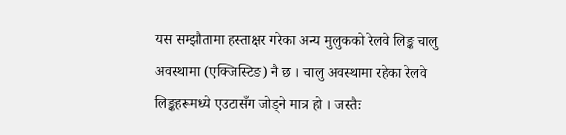यस सम्झौतामा हस्ताक्षर गरेका अन्य मुलुकको रेलवे लिङ्क चालु अवस्थामा (एक्जिस्टिङ) नै छ । चालु अवस्थामा रहेका रेलवे लिङ्कहरूमध्ये एउटासँग जोड्ने मात्र हो । जस्तैः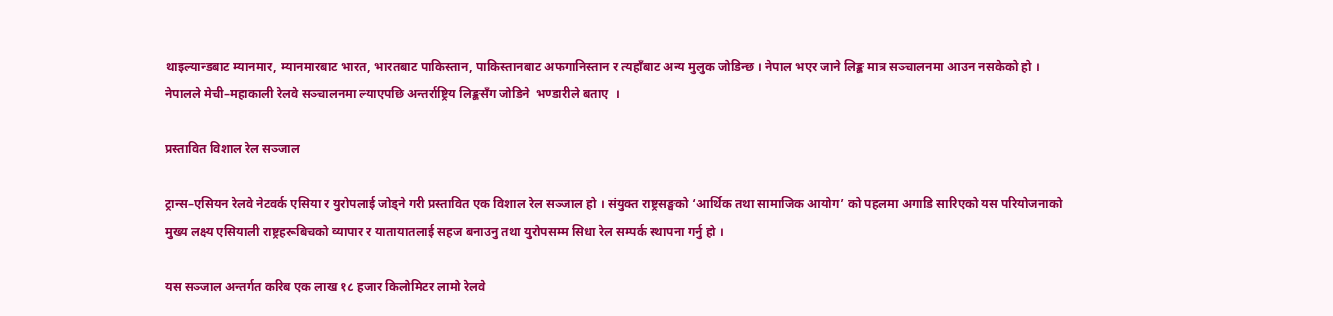थाइल्यान्डबाट म्यानमार, म्यानमारबाट भारत, भारतबाट पाकिस्तान, पाकिस्तानबाट अफगानिस्तान र त्यहाँबाट अन्य मुलुक जोडिन्छ । नेपाल भएर जाने लिङ्क मात्र सञ्चालनमा आउन नसकेको हो । नेपालले मेची–महाकाली रेलवे सञ्चालनमा ल्याएपछि अन्तर्राष्ट्रिय लिङ्कसँग जोडिने  भण्डारीले बताए  ।

प्रस्तावित विशाल रेल सञ्जाल

ट्रान्स–एसियन रेलवे नेटवर्क एसिया र युरोपलाई जोड्ने गरी प्रस्तावित एक विशाल रेल सञ्जाल हो । संयुक्त राष्ट्रसङ्घको ‘आर्थिक तथा सामाजिक आयोग’ को पहलमा अगाडि सारिएको यस परियोजनाको मुख्य लक्ष्य एसियाली राष्ट्रहरूबिचको व्यापार र यातायातलाई सहज बनाउनु तथा युरोपसम्म सिधा रेल सम्पर्क स्थापना गर्नु हो ।

यस सञ्जाल अन्तर्गत करिब एक लाख १८ हजार किलोमिटर लामो रेलवे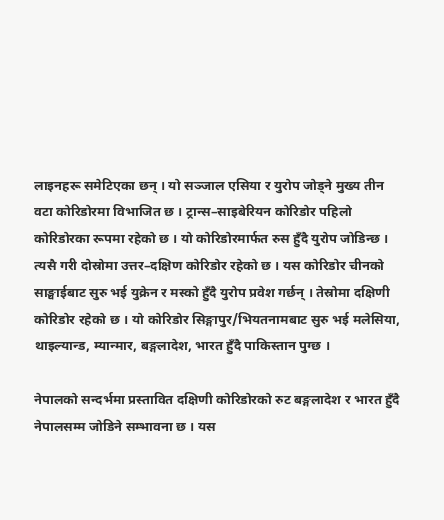लाइनहरू समेटिएका छन् । यो सञ्जाल एसिया र युरोप जोड्ने मुख्य तीन वटा कोरिडोरमा विभाजित छ । ट्रान्स–साइबेरियन कोरिडोर पहिलो कोरिडोरका रूपमा रहेको छ । यो कोरिडोरमार्फत रुस हुँदै युरोप जोडिन्छ । त्यसै गरी दोस्रोमा उत्तर–दक्षिण कोरिडोर रहेको छ । यस कोरिडोर चीनको साङ्घाईबाट सुरु भई युक्रेन र मस्को हुँदै युरोप प्रवेश गर्छन् । तेस्रोमा दक्षिणी कोरिडोर रहेको छ । यो कोरिडोर सिङ्गापुर/भियतनामबाट सुरु भई मलेसिया, थाइल्यान्ड, म्यान्मार, बङ्गलादेश, भारत हुँदै पाकिस्तान पुग्छ ।

नेपालको सन्दर्भमा प्रस्तावित दक्षिणी कोरिडोरको रुट बङ्गलादेश र भारत हुँदै नेपालसम्म जोडिने सम्भावना छ । यस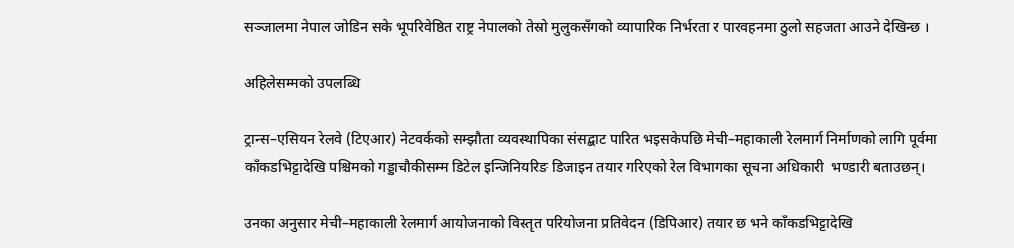सञ्जालमा नेपाल जोडिन सके भूपरिवेष्ठित राष्ट्र नेपालको तेस्रो मुलुकसँगको व्यापारिक निर्भरता र पारवहनमा ठुलो सहजता आउने देखिन्छ ।

अहिलेसम्मको उपलब्धि

ट्रान्स–एसियन रेलवे (टिएआर) नेटवर्कको सम्झौता व्यवस्थापिका संसद्बाट पारित भइसकेपछि मेची–महाकाली रेलमार्ग निर्माणको लागि पूर्वमा काँकडभिट्टादेखि पश्चिमको गड्डाचौकीसम्म डिटेल इन्जिनियरिङ डिजाइन तयार गरिएको रेल विभागका सूचना अधिकारी  भण्डारी बताउछन्।

उनका अनुसार मेची–महाकाली रेलमार्ग आयोजनाको विस्तृत परियोजना प्रतिवेदन (डिपिआर) तयार छ भने काँकडभिट्टादेखि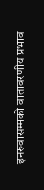इनरुवासम्मको वातावरणीय प्रभाव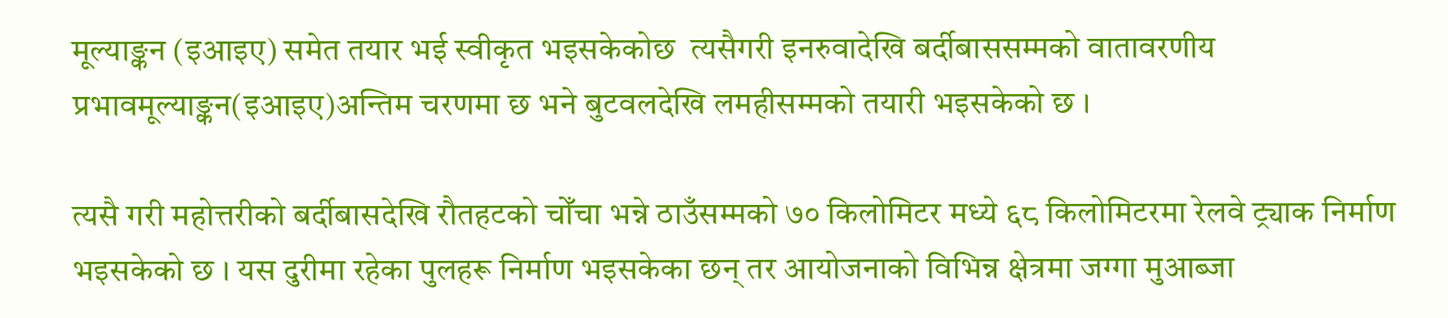मूल्याङ्कन (इआइए) समेत तयार भई स्वीकृत भइसकेकोछ  त्यसैगरी इनरुवादेखि बर्दीबाससम्मको वातावरणीय प्रभावमूल्याङ्कन(इआइए)अन्तिम चरणमा छ भने बुटवलदेखि लमहीसम्मको तयारी भइसकेको छ ।

त्यसै गरी महोत्तरीको बर्दीबासदेखि रौतहटको चोँचा भन्ने ठाउँसम्मको ७० किलोमिटर मध्ये ६८ किलोमिटरमा रेलवे ट्र्याक निर्माण भइसकेको छ । यस दुरीमा रहेका पुलहरू निर्माण भइसकेका छन् तर आयोजनाको विभिन्न क्षेत्रमा जग्गा मुआब्जा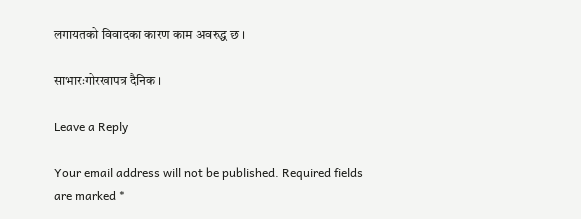लगायतको विवादका कारण काम अवरुद्ध छ ।

साभारःगोरखापत्र दैनिक ।

Leave a Reply

Your email address will not be published. Required fields are marked *